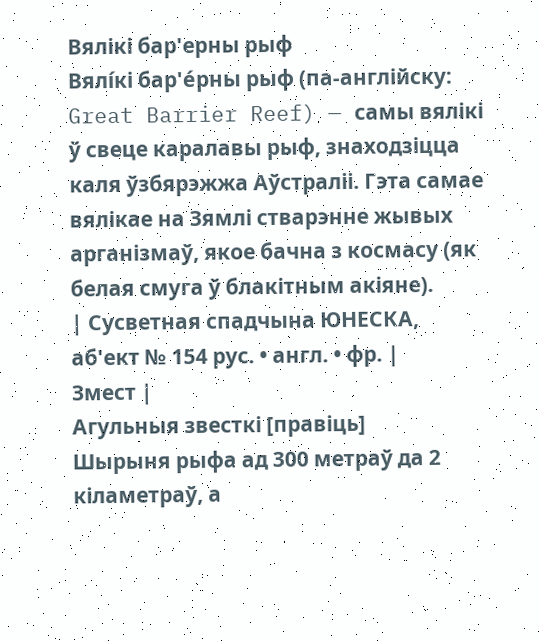Вялікі бар'ерны рыф
Вялі́кі бар'е́рны рыф (па-англійску: Great Barrier Reef) — самы вялікі ў свеце каралавы рыф, знаходзіцца каля ўзбярэжжа Аўстраліі. Гэта самае вялікае на Зямлі стварэнне жывых арганізмаў, якое бачна з космасу (як белая смуга ў блакітным акіяне).
| Сусветная спадчына ЮНЕСКА, аб'ект № 154 рус. • англ. • фр. |
Змест |
Агульныя звесткі [правіць]
Шырыня рыфа ад 300 метраў да 2 кіламетраў, а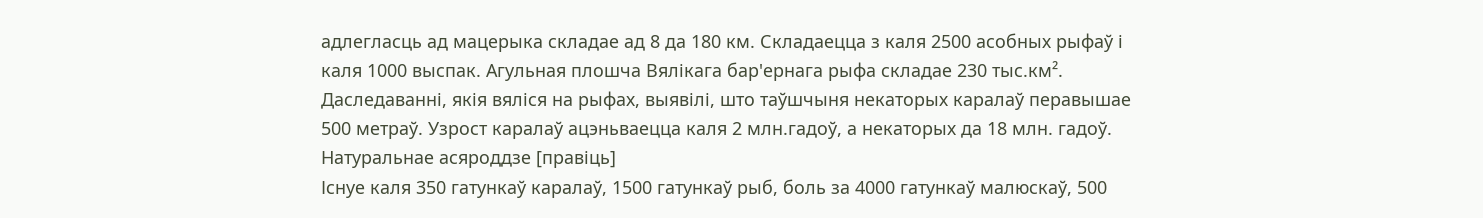адлегласць ад мацерыка складае ад 8 да 180 км. Складаецца з каля 2500 асобных рыфаў і каля 1000 выспак. Агульная плошча Вялікага бар'ернага рыфа складае 230 тыс.км². Даследаванні, якія вяліся на рыфах, выявілі, што таўшчыня некаторых каралаў перавышае 500 метраў. Узрост каралаў ацэньваецца каля 2 млн.гадоў, а некаторых да 18 млн. гадоў.
Натуральнае асяроддзе [правіць]
Існуе каля 350 гатункаў каралаў, 1500 гатункаў рыб, боль за 4000 гатункаў малюскаў, 500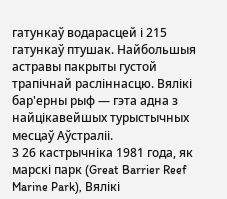гатункаў водарасцей і 215 гатункаў птушак. Найбольшыя астравы пакрыты густой трапічнай расліннасцю. Вялікі бар'ерны рыф — гэта адна з найцікавейшых турыстычных месцаў Аўстраліі.
З 26 кастрычніка 1981 года, як марскі парк (Great Barrier Reef Marine Park), Вялікі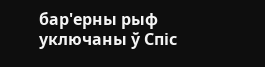бар'ерны рыф уключаны ў Спіс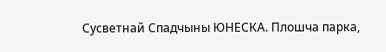Сусветнай Спадчыны ЮНЕСКА. Плошча парка,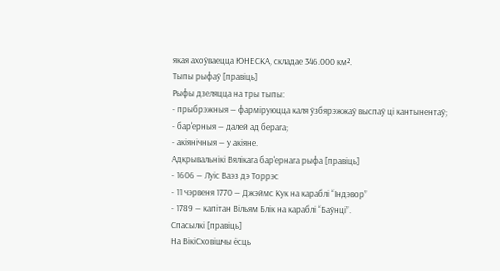якая ахоўваецца ЮНЕСКА, складае 346.000 км².
Тыпы рыфаў [правіць]
Рыфы дзеляцца на тры тыпы:
- прыбрэжныя — фарміруюцца каля ўзбярэжжаў выспаў ці кантынентаў;
- бар'ерныя — далей ад берага;
- акіянічныя — у акіяне.
Адкрывальнікі Вялікага бар'ернага рыфа [правіць]
- 1606 — Луіс Ваэз дэ Торрэс
- 11 чэрвеня 1770 — Джэймс Кук на караблі “Індэвор”
- 1789 — капітан Вільям Блік на караблі “Баўнці”.
Спасылкі [правіць]
На ВікіСховішчы ёсць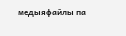медыяфайлы па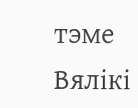тэме Вялікі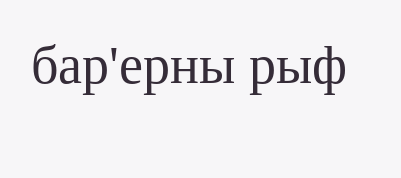бар'ерны рыф